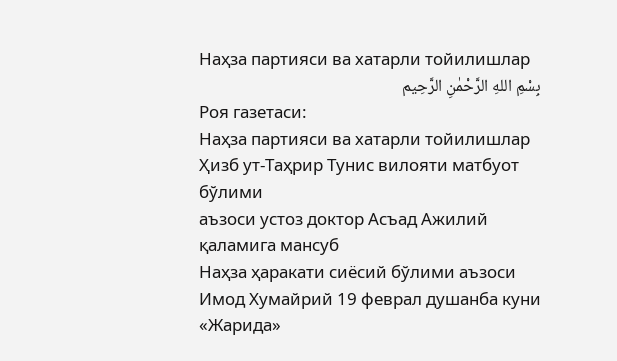Наҳза партияси ва хатарли тойилишлар
بِسْمِ اللهِ الرَّحْمٰنِ الرَّحِيم
Роя газетаси:
Наҳза партияси ва хатарли тойилишлар
Ҳизб ут-Таҳрир Тунис вилояти матбуот бўлими
аъзоси устоз доктор Асъад Ажилий қаламига мансуб
Наҳза ҳаракати сиёсий бўлими аъзоси Имод Хумайрий 19 феврал душанба куни «Жарида»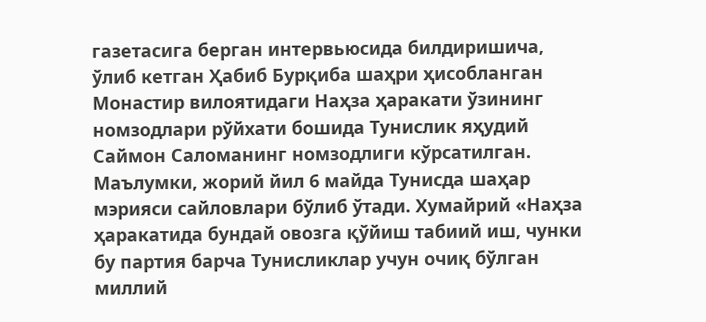газетасига берган интервьюсида билдиришича, ўлиб кетган Ҳабиб Бурқиба шаҳри ҳисобланган Монастир вилоятидаги Наҳза ҳаракати ўзининг номзодлари рўйхати бошида Тунислик яҳудий Саймон Саломанинг номзодлиги кўрсатилган. Маълумки, жорий йил 6 майда Тунисда шаҳар мэрияси сайловлари бўлиб ўтади. Хумайрий «Наҳза ҳаракатида бундай овозга қўйиш табиий иш, чунки бу партия барча Тунисликлар учун очиқ бўлган миллий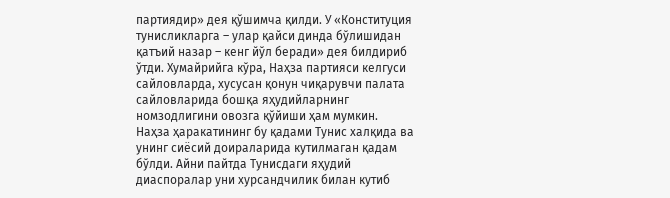партиядир» дея қўшимча қилди. У «Конституция тунисликларга – улар қайси динда бўлишидан қатъий назар – кенг йўл беради» дея билдириб ўтди. Хумайрийга кўра, Наҳза партияси келгуси сайловларда, хусусан қонун чиқарувчи палата сайловларида бошқа яҳудийларнинг номзодлигини овозга қўйиши ҳам мумкин.
Наҳза ҳаракатининг бу қадами Тунис халқида ва унинг сиёсий доираларида кутилмаган қадам бўлди. Айни пайтда Тунисдаги яҳудий диаспоралар уни хурсандчилик билан кутиб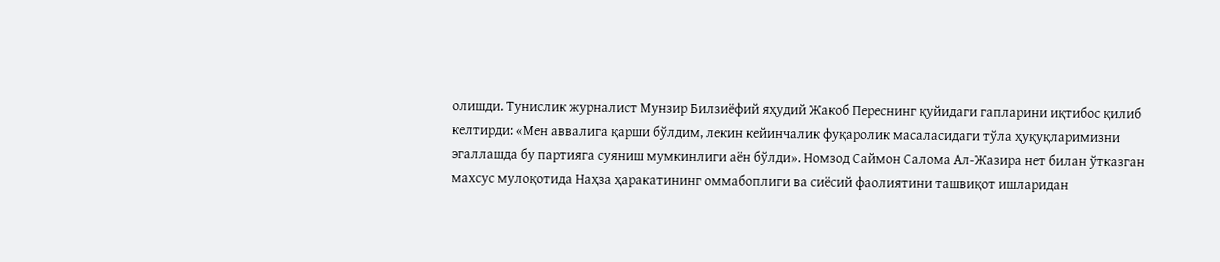олишди. Тунислик журналист Мунзир Билзиёфий яҳудий Жакоб Переснинг қуйидаги гапларини иқтибос қилиб келтирди: «Мен аввалига қарши бўлдим, лекин кейинчалик фуқаролик масаласидаги тўла ҳуқуқларимизни эгаллашда бу партияга суяниш мумкинлиги аён бўлди». Номзод Саймон Салома Ал-Жазира нет билан ўтказган махсус мулоқотида Наҳза ҳаракатининг оммабоплиги ва сиёсий фаолиятини ташвиқот ишларидан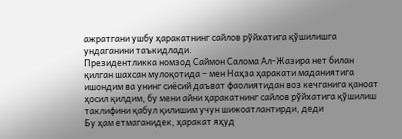ажратгани ушбу ҳаракатнинг сайлов рўйхатига қўшилишга ундаганини таъкидлади.
Президентликка номзод Саймон Салома Ал-Жазира нет билан қилган шахсан мулоқотида – мен Наҳза ҳаракати маданиятига ишондим ва унинг сиёсий даъват фаолиятидан воз кечганига қаноат ҳосил қилдим, бу мени айни ҳаракатнинг сайлов рўйхатига қўшилиш таклифини қабул қилишим учун шижоатлантирди, деди
Бу ҳам етмаганидек, ҳаракат яҳуд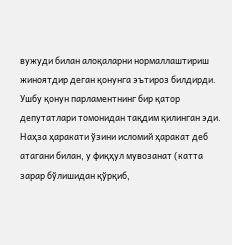вужуди билан алоқаларни нормаллаштириш жиноятдир деган қонунга эътироз билдирди. Ушбу қонун парламентнинг бир қатор депутатлари томонидан тақдим қилинган эди.
Наҳза ҳаракати ўзини исломий ҳаракат деб атагани билан, у фиқҳул мувозанат (катта зарар бўлишидан қўрқиб,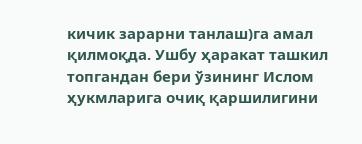кичик зарарни танлаш)га амал қилмоқда. Ушбу ҳаракат ташкил топгандан бери ўзининг Ислом ҳукмларига очиқ қаршилигини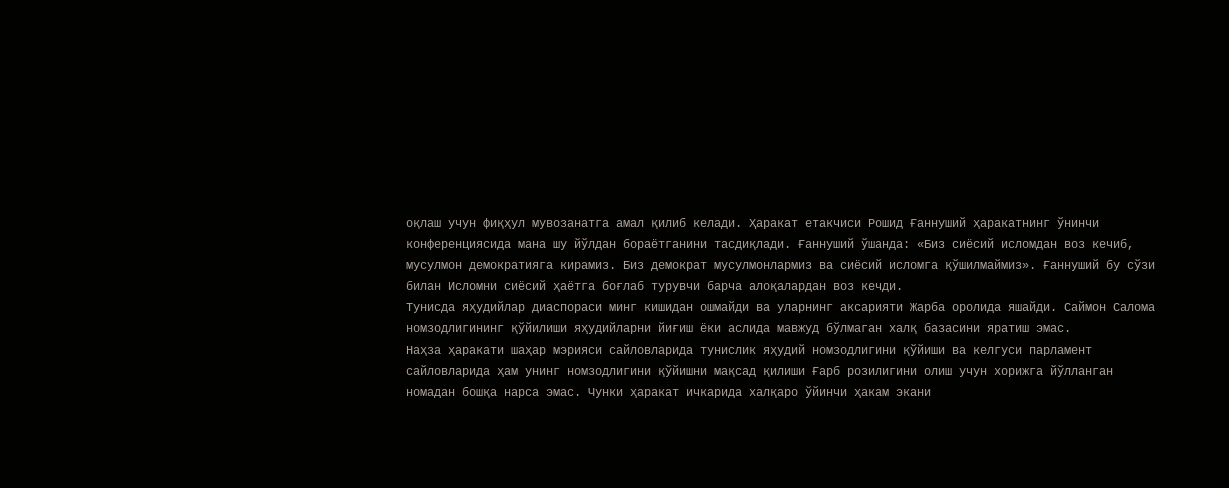оқлаш учун фиқҳул мувозанатга амал қилиб келади. Ҳаракат етакчиси Рошид Ғаннуший ҳаракатнинг ўнинчи конференциясида мана шу йўлдан бораётганини тасдиқлади. Ғаннуший ўшанда: «Биз сиёсий исломдан воз кечиб, мусулмон демократияга кирамиз. Биз демократ мусулмонлармиз ва сиёсий исломга қўшилмаймиз». Ғаннуший бу сўзи билан Исломни сиёсий ҳаётга боғлаб турувчи барча алоқалардан воз кечди.
Тунисда яҳудийлар диаспораси минг кишидан ошмайди ва уларнинг аксарияти Жарба оролида яшайди. Саймон Салома номзодлигининг қўйилиши яҳудийларни йиғиш ёки аслида мавжуд бўлмаган халқ базасини яратиш эмас.
Наҳза ҳаракати шаҳар мэрияси сайловларида тунислик яҳудий номзодлигини қўйиши ва келгуси парламент сайловларида ҳам унинг номзодлигини қўйишни мақсад қилиши Ғарб розилигини олиш учун хорижга йўлланган номадан бошқа нарса эмас. Чунки ҳаракат ичкарида халқаро ўйинчи ҳакам экани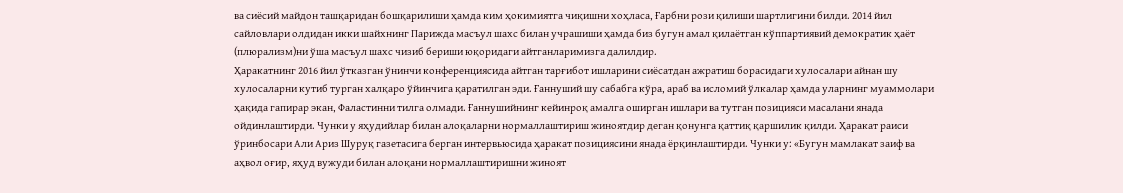ва сиёсий майдон ташқаридан бошқарилиши ҳамда ким ҳокимиятга чиқишни хоҳласа, Ғарбни рози қилиши шартлигини билди. 2014 йил сайловлари олдидан икки шайхнинг Парижда масъул шахс билан учрашиши ҳамда биз бугун амал қилаётган кўппартиявий демократик ҳаёт (плюрализм)ни ўша масъул шахс чизиб бериши юқоридаги айтганларимизга далилдир.
Ҳаракатнинг 2016 йил ўтказган ўнинчи конференциясида айтган тарғибот ишларини сиёсатдан ажратиш борасидаги хулосалари айнан шу хулосаларни кутиб турган халқаро ўйинчига қаратилган эди. Ғаннуший шу сабабга кўра, араб ва исломий ўлкалар ҳамда уларнинг муаммолари ҳақида гапирар экан, Фаластинни тилга олмади. Ғаннушийнинг кейинроқ амалга оширган ишлари ва тутган позицияси масалани янада ойдинлаштирди. Чунки у яҳудийлар билан алоқаларни нормаллаштириш жиноятдир деган қонунга қаттиқ қаршилик қилди. Ҳаракат раиси ўринбосари Али Ариз Шуруқ газетасига берган интервьюсида ҳаракат позициясини янада ёрқинлаштирди. Чунки у: «Бугун мамлакат заиф ва аҳвол оғир, яҳуд вужуди билан алоқани нормаллаштиришни жиноят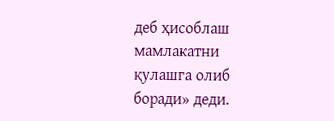деб ҳисоблаш мамлакатни қулашга олиб боради» деди.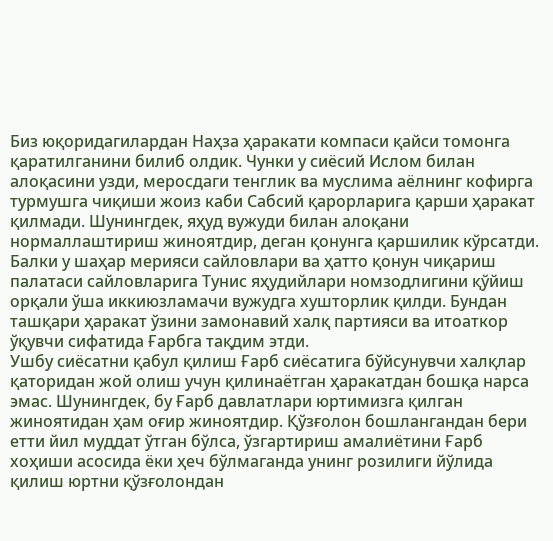Биз юқоридагилардан Наҳза ҳаракати компаси қайси томонга қаратилганини билиб олдик. Чунки у сиёсий Ислом билан алоқасини узди, меросдаги тенглик ва муслима аёлнинг кофирга турмушга чиқиши жоиз каби Сабсий қарорларига қарши ҳаракат қилмади. Шунингдек, яҳуд вужуди билан алоқани нормаллаштириш жиноятдир, деган қонунга қаршилик кўрсатди. Балки у шаҳар мерияси сайловлари ва ҳатто қонун чиқариш палатаси сайловларига Тунис яҳудийлари номзодлигини қўйиш орқали ўша иккиюзламачи вужудга хушторлик қилди. Бундан ташқари ҳаракат ўзини замонавий халқ партияси ва итоаткор ўқувчи сифатида Ғарбга тақдим этди.
Ушбу сиёсатни қабул қилиш Ғарб сиёсатига бўйсунувчи халқлар қаторидан жой олиш учун қилинаётган ҳаракатдан бошқа нарса эмас. Шунингдек, бу Ғарб давлатлари юртимизга қилган жиноятидан ҳам оғир жиноятдир. Қўзғолон бошлангандан бери етти йил муддат ўтган бўлса, ўзгартириш амалиётини Ғарб хоҳиши асосида ёки ҳеч бўлмаганда унинг розилиги йўлида қилиш юртни қўзғолондан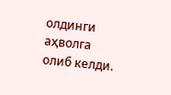олдинги аҳволга олиб келди.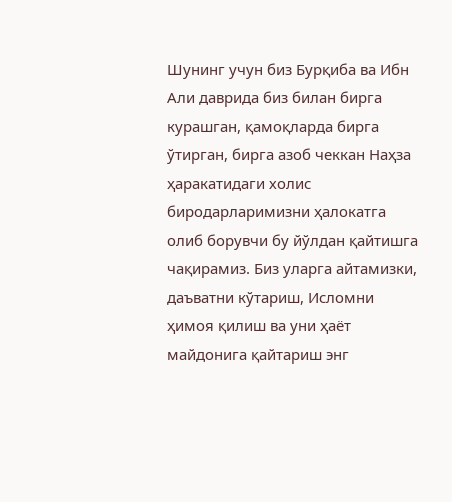Шунинг учун биз Бурқиба ва Ибн Али даврида биз билан бирга курашган, қамоқларда бирга ўтирган, бирга азоб чеккан Наҳза ҳаракатидаги холис биродарларимизни ҳалокатга олиб борувчи бу йўлдан қайтишга чақирамиз. Биз уларга айтамизки, даъватни кўтариш, Исломни ҳимоя қилиш ва уни ҳаёт майдонига қайтариш энг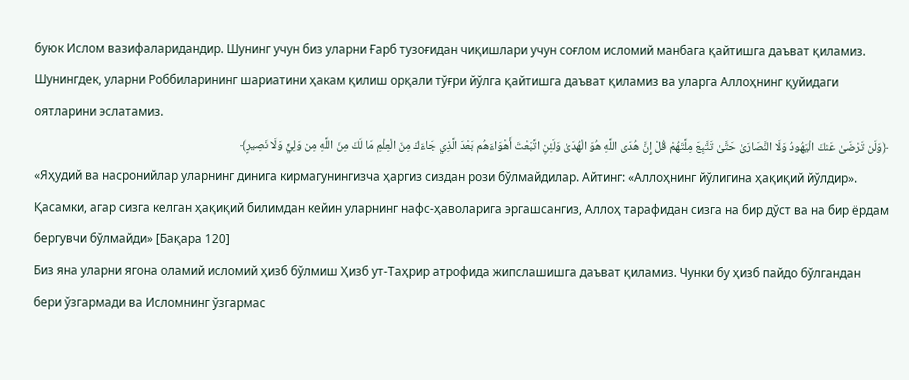буюк Ислом вазифаларидандир. Шунинг учун биз уларни Ғарб тузоғидан чиқишлари учун соғлом исломий манбага қайтишга даъват қиламиз. Шунингдек, уларни Роббиларининг шариатини ҳакам қилиш орқали тўғри йўлга қайтишга даъват қиламиз ва уларга Аллоҳнинг қуйидаги оятларини эслатамиз.
﴿وَلَن تَرْضَىٰ عَنكَ الْيَهُودُ وَلَا النَّصَارَىٰ حَتَّىٰ تَتَّبِعَ مِلَّتَهُمْ قُلْ إِنَّ هُدَى اللَّهِ هُوَ الْهُدَىٰ وَلَئِنِ اتَّبَعْتَ أَهْوَاءَهُم بَعْدَ الَّذِي جَاءَكَ مِنَ الْعِلْمِ مَا لَكَ مِنَ اللَّهِ مِن وَلِيٍّ وَلَا نَصِيرٍ﴾
«Яҳудий ва насронийлар уларнинг динига кирмагунингизча ҳаргиз сиздан рози бўлмайдилар. Айтинг: «Аллоҳнинг йўлигина ҳақиқий йўлдир». Қасамки, агар сизга келган ҳақиқий билимдан кейин уларнинг нафс-ҳаволарига эргашсангиз, Аллоҳ тарафидан сизга на бир дўст ва на бир ёрдам бергувчи бўлмайди» [Бақара 120]
Биз яна уларни ягона оламий исломий ҳизб бўлмиш Ҳизб ут-Таҳрир атрофида жипслашишга даъват қиламиз. Чунки бу ҳизб пайдо бўлгандан бери ўзгармади ва Исломнинг ўзгармас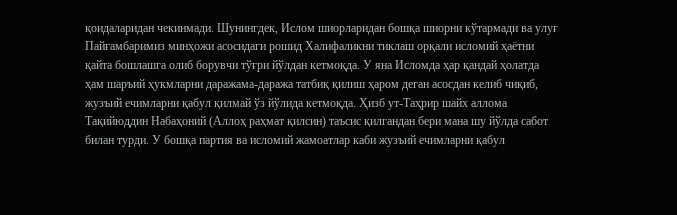қоидаларидан чекинмади. Шунингдек, Ислом шиорларидан бошқа шиорни кўтармади ва улуғ Пайғамбаримиз минҳожи асосидаги рошид Халифаликни тиклаш орқали исломий ҳаётни қайта бошлашга олиб борувчи тўғри йўлдан кетмоқда. У яна Исломда ҳар қандай ҳолатда ҳам шаръий ҳукмларни даражама-даража татбиқ қилиш ҳаром деган асосдан келиб чиқиб, жузъий ечимларни қабул қилмай ўз йўлида кетмоқда. Ҳизб ут-Таҳрир шайх аллома Тақийюддин Набаҳоний (Аллоҳ раҳмат қилсин) таъсис қилгандан бери мана шу йўлда сабот билан турди. У бошқа партия ва исломий жамоатлар каби жузъий ечимларни қабул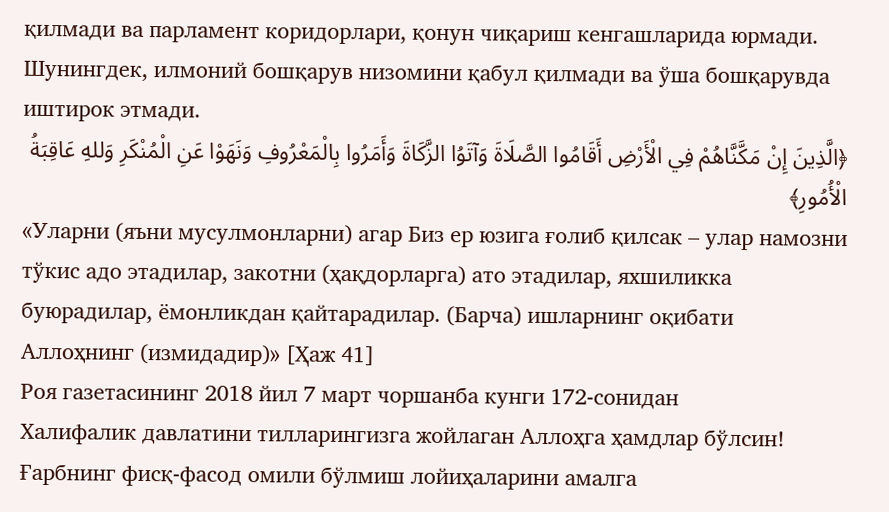қилмади ва парламент коридорлари, қонун чиқариш кенгашларида юрмади. Шунингдек, илмоний бошқарув низомини қабул қилмади ва ўша бошқарувда иштирок этмади.
﴿الَّذِينَ إِنْ مَكَّنَّاهُمْ فِي الْأَرْضِ أَقَامُوا الصَّلَاةَ وَآتَوُا الزَّكَاةَ وَأَمَرُوا بِالْمَعْرُوفِ وَنَهَوْا عَنِ الْمُنْكَرِ وَللهِ عَاقِبَةُ الْأُمُورِ﴾
«Уларни (яъни мусулмонларни) агар Биз ер юзига ғолиб қилсак – улар намозни тўкис адо этадилар, закотни (ҳақдорларга) ато этадилар, яхшиликка буюрадилар, ёмонликдан қайтарадилар. (Барча) ишларнинг оқибати Аллоҳнинг (измидадир)» [Ҳаж 41]
Роя газетасининг 2018 йил 7 март чоршанба кунги 172-сонидан
Халифалик давлатини тилларингизга жойлаган Аллоҳга ҳамдлар бўлсин!
Ғарбнинг фисқ-фасод омили бўлмиш лойиҳаларини амалга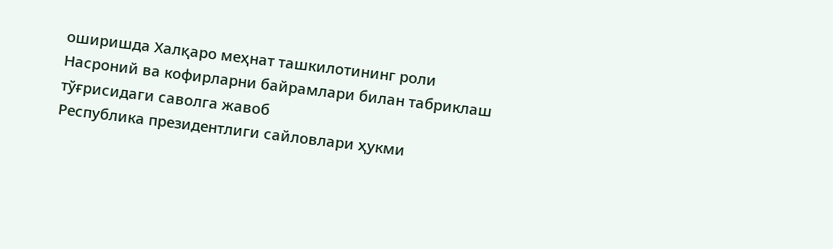оширишда Халқаро меҳнат ташкилотининг роли
Насроний ва кофирларни байрамлари билан табриклаш тўғрисидаги саволга жавоб
Республика президентлиги сайловлари ҳукми